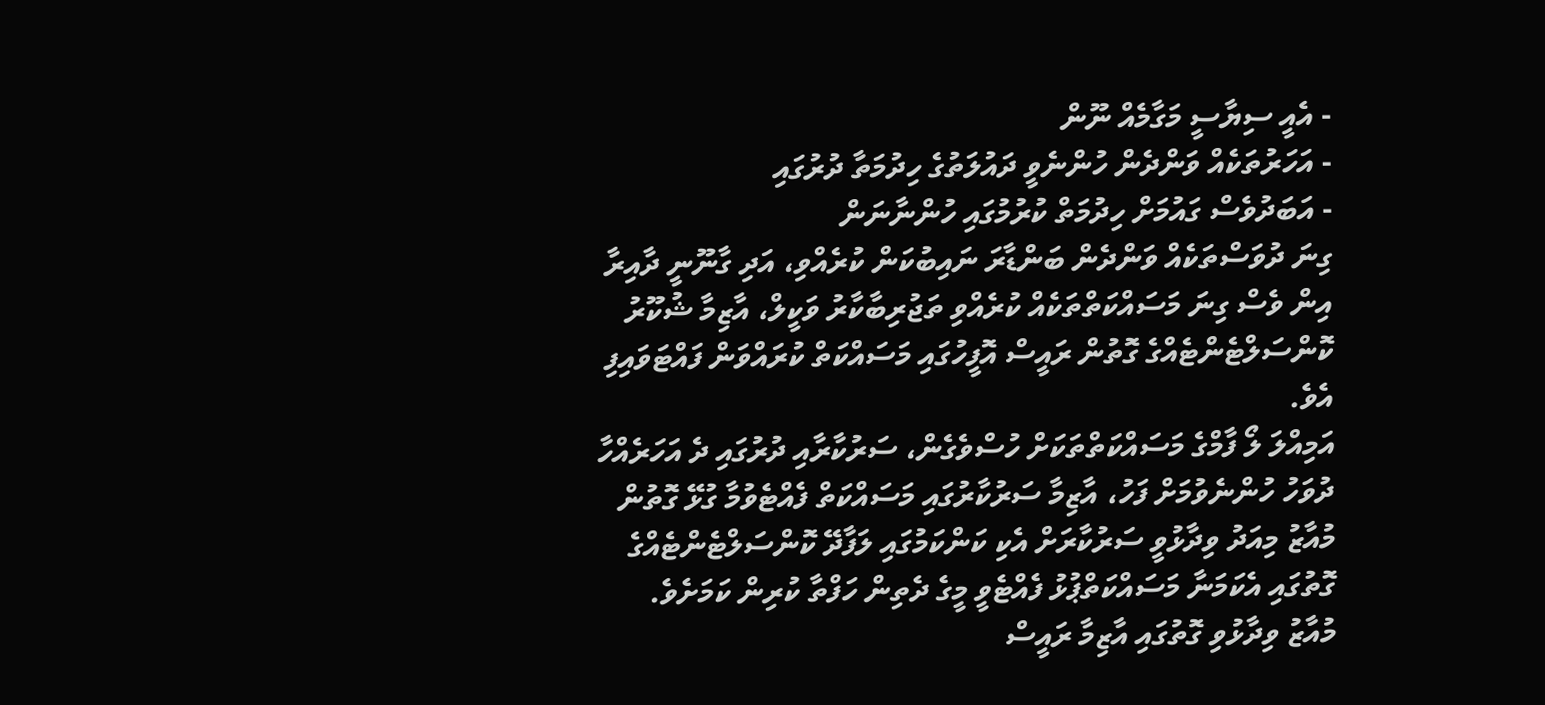- އެއީ ސިޔާސީ މަގާމެއް ނޫން
- އަހަރުތަކެއް ވަންދެން ހުންނެވީ ދައުލަތުގެ ހިދުމަތާ ދުރުގައި
- އަބަދުވެސް ގައުމަށް ހިދުމަތް ކުރުމުގައި ހުންނާނަން
ގިނަ ދުވަސްތަކެއް ވަންދެން ބަންޑާރަ ނައިބުކަން ކުރެއްވި، އަދި ގާނޫނީ ދާއިރާ އިން ވެސް ގިނަ މަސައްކަތްތަކެއް ކުރެއްވި ތަޖުރިބާކާރު ވަކީލް، އާޒިމާ ޝުކޫރު ކޮންސަލްޓެންޓެއްގެ ގޮތުން ރައީސް އޮފީހުގައި މަސައްކަތް ކުރައްވަން ފައްޓަވައިފި އެވެ.
އަމިއްލަ ލޯ ފާމްގެ މަސައްކަތްތަކަށް ހުސްވެގެން، ސަރުކާރާއި ދުރުގައި ދެ އަހަރެއްހާ ދުވަހު ހުންނެވުމަށް ފަހު، އާޒިމާ ސަރުކާރުގައި މަސައްކަތް ފެއްޓެވުމާ ގުޅޭ ގޮތުން މުއާޒު މިއަދު ވިދާޅުވީ ސަރުކާރަށް އެކި ކަންކަމުގައި ލަފާދޭ ކޮންސަލްޓެންޓެއްގެ ގޮތުގައި އެކަމަނާ މަސައްކަތްޕުޅު ފެއްޓެވީ މީގެ ދެތިން ހަފްތާ ކުރިން ކަމަށެވެ. މުއާޒު ވިދާޅުވި ގޮތުގައި އާޒިމާ ރައީސް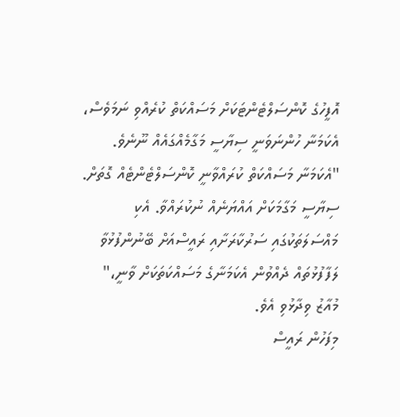އޮފީހުގެ ކޮންސަލްޓެންޓަކަށް މަސައްކަތް ކުރެއްވި ނަމަވެސް، އެކަމަނާ ހުންނަވަނީ ސިޔާސީ މަގާމެއްގައެއް ނޫނެވެ.
"އެކަމަނާ މަސައްކަތް ކުރައްވާނީ ކޮންސަލްޓެންޓެއް ގޮތަށް. ސިޔާސީ މަގާމަކަށް އައްޔަނެއް ނުކުރައްވާ. އެކި މައްސަލަތަކުގައި ސަރުކާރަށާއި ރައީސްއަށް ބޭނުންފުޅުވާ ލަފާފުޅުތައް ދެއްވުން އެކަމަނާގެ މަސައްކަތަކަށް ވާނީ،" މުއާޒު ވިދާޅުވި އެވެ.
މިފަހުން ރައީސް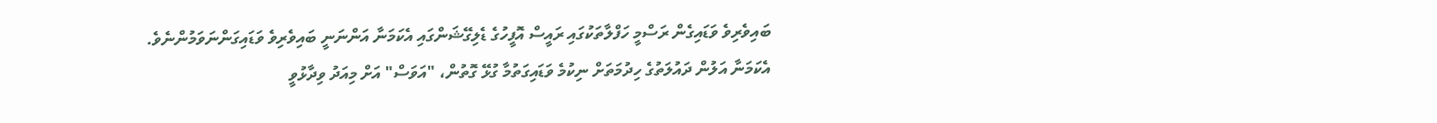ބައިވެރިވެ ވަޑައިގެން ރަސްމީ ހަފްލާތަކުގައި ރައީސް އޮފީހުގެ ޑެލިގޭޝަންގައި އެކަމަނާ އަންނަނީ ބައިވެރިވެ ވަޑައިގަންނަވަމުންނެވެ.
އެކަމަނާ އަލުން ދައުލަތުގެ ހިދުމަތަށް ނިކުމެ ވަޑައިގަތުމާ ގުޅޭ ގޮތުން، "އަވަސް" އަށް މިއަދު ވިދާޅުވީ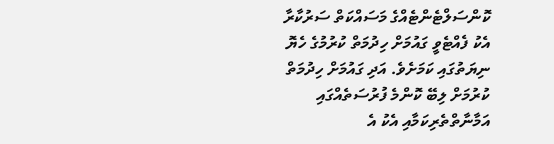ކޮންސަލްޓެންޓެއްގެ މަސައްކަތް ސަރުކާރާ އެކު ފެއްޓެވީ ގައުމަށް ހިދުމަތް ކުރުމުގެ ހެޔޮ ނިޔަތުގައި ކަމަށެވެ. އަދި ގައުމަށް ހިދުމަތް ކުރުމަށް ލިބޭ ކޮންމެ ފުރުސަތެއްގައި އަމާނާތްތެރިކަމާއި އެކު އެ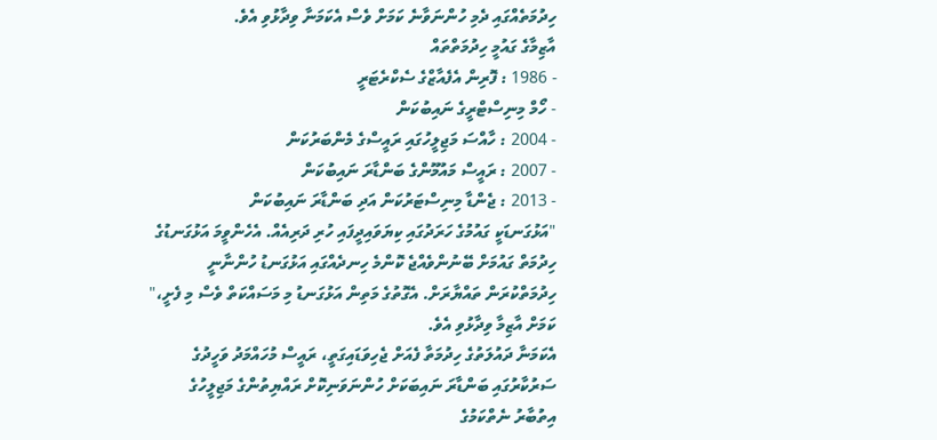ހިދުމަތެއްގައި ދެމި ހުންނަވާނެ ކަމަށް ވެސް އެކަމަނާ ވިދާޅުވި އެވެ.
އާޒިމާގެ ގައުމީ ހިދުމަތްތައް
- 1986 : ފޮރިން އެފެއާޒްގެ ސެކްރެޓަރީ
- ހޯމް މިނިސްޓްރީގެ ނައިބުކަން
- 2004 : ހާއްސަ މަޖިލީހުގައި ރައީސްގެ މެންބަރުކަން
- 2007 : ރައީސް މައުމޫންގެ ބަންޑާރަ ނައިބުކަން
- 2013 : ޖެންޑާ މިނިސްޓަރުކަން އަދި ބަންޑާރަ ނައިބުކަން
"އަޅުގަނޑަކީ ގައުމުގެ ހަރަދުގައި ކިޔަވައިދީފައި ހުރި ދަރިއެއް. އެހެންވީމަ އަޅުގަނޑުގެ ހިދުމަތް ގައުމަށް ބޭނުންވެއްޖެ ކޮންމެ ހިނދެއްގައި އަޅުގަނޑު ހުންނާނީ ހިދުމަތްކުރަން ތައްޔާރަށް. އެގޮތުގެ މަތިން އަޅުގަނޑު މި މަސައްކަތް ވެސް މި ފެށީ،" ކަމަށް އާޒިމާ ވިދާޅުވި އެވެ.
އެކަމަނާ ދައުލަތުގެ ހިދުމަތާ ފެއަށް ޖެހިވަޑައިގަތީ، ރައީސް މުހައްމަދު ވަހީދުގެ ސަރުކާރުގައި ބަންޑާރަ ނައިބަކަށް ހުންނަވަނިކޮށް ރައްޔިތުންގެ މަޖިލީހުގެ އިތުބާރު ނެތްކަމުގެ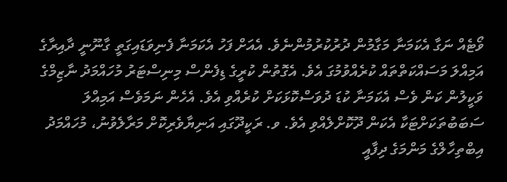ވޯޓެއް ނަގާ އެކަމަނާ މަގާމުން ދުރުކުރުމުންނެވެ. އެއަށް ފަހު އެކަމަނާ ފެނިވަޑައިގަތީ ގާނޫނީ ދާއިރާގެ އަމިއްލަ މަސައްކަތްތައް ކުރެއްވުމުގަ އެވެ. އެގޮތުން ކުރީގެ ޑިފެންސް މިނިސްޓަރު މުހައްމަދު ނާޒިމްގެ ވަކީލުން ކަން ވެސް އެކަމަނާ ކުޑަ ދުވަސްކޮޅަކަށް ކުރެއްވި އެވެ. އެހެން ނަމަވެސް އަމިއްލަ ސަބަބުތަކަށްޓަކާ އެކަން ދޫކޮށްލެއްވި އެވެ. ވ. ރަކީދޫގައި އަނިޔާވެރިކޮށް މަރާލެވުނު، މުހައްމަދު އިބްތިހާލްގެ މަންމަގެ ދިފާއީ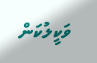ވަކީލުކަން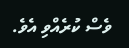ވެސް ކުރެއްވި އެވެ.